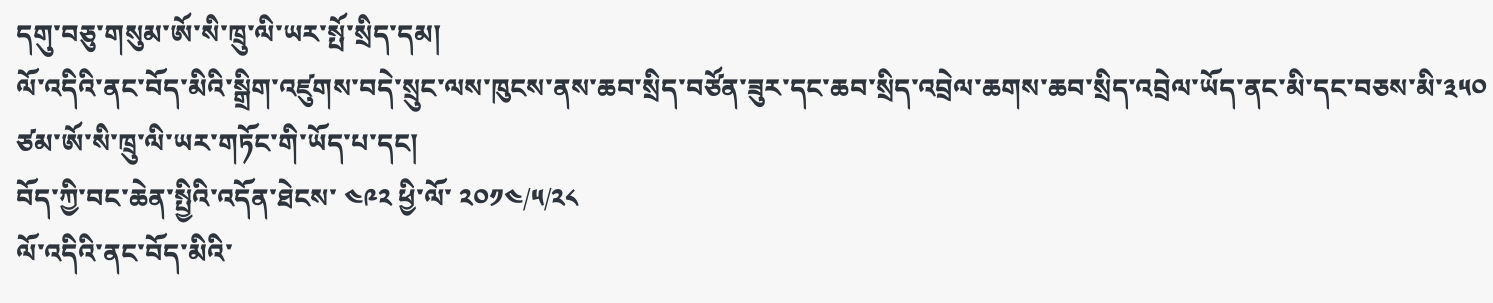དགུ་བཅུ་གསུམ་ཨོ་སི་ཁྲུ་ལི་ཡར་སྤོ་སྲིད་དམ།
ལོ་འདིའི་ནང་བོད་མིའི་སྒྲིག་འཛུགས་བདེ་སྲུང་ལས་ཁུངས་ནས་ཆབ་སྲིད་བཙོན་ཟུར་དང་ཆབ་སྲིད་འབྲེལ་ཆགས་ཆབ་སྲིད་འབྲེལ་ཡོད་ནང་མི་དང་བཅས་མི་༣༥༠ ཙམ་ཨོ་སི་ཁྲུ་ལི་ཡར་གཏོང་གི་ཡོད་པ་དང།
བོད་ཀྱི་བང་ཆེན་སྤྱིའི་འདོན་ཐེངས་ ༤༩༢ ཕྱི་ལོ་ ༢༠༡༤/༥/༢༨
ལོ་འདིའི་ནང་བོད་མིའི་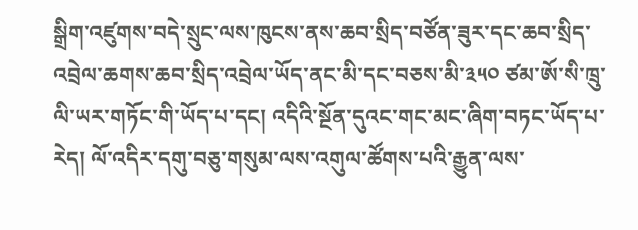སྒྲིག་འཛུགས་བདེ་སྲུང་ལས་ཁུངས་ནས་ཆབ་སྲིད་བཙོན་ཟུར་དང་ཆབ་སྲིད་འབྲེལ་ཆགས་ཆབ་སྲིད་འབྲེལ་ཡོད་ནང་མི་དང་བཅས་མི་༣༥༠ ཙམ་ཨོ་སི་ཁྲུ་ལི་ཡར་གཏོང་གི་ཡོད་པ་དང། འདིའི་སྔོན་དུའང་གང་མང་ཞིག་བཏང་ཡོད་པ་རེད། ལོ་འདིར་དགུ་བཅུ་གསུམ་ལས་འགུལ་ཚོགས་པའི་རྒྱུན་ལས་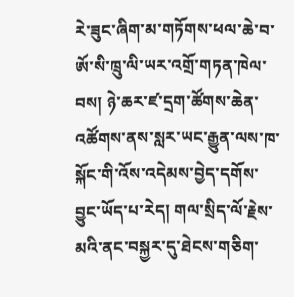རེ་ཟུང་ཞིག་མ་གཏོགས་ཕལ་ཆེ་བ་ཨོ་སི་ཁྲུ་ལི་ཡར་འགྲོ་གཏན་ཁེལ་བས། ཉེ་ཆར་ཛ་དྲག་ཚོགས་ཆེན་འཚོགས་ནས་སླར་ཡང་རྒྱུན་ལས་ཁ་སྐོང་གི་འོས་འདེམས་བྱེད་དགོས་བྱུང་ཡོད་པ་རེད། གལ་སྲིད་ལོ་རྗེས་མའི་ནང་བསྐྱར་དུ་ཐེངས་གཅིག་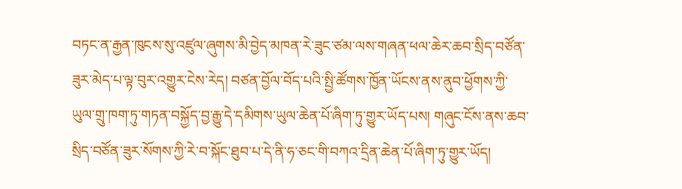བཏང་ན་རྒྱན་ཁུངས་སུ་འཛུལ་ཞུགས་མི་བྱེད་མཁན་རེ་ཟུང་ཙམ་ལས་གཞན་ཕལ་ཆེར་ཆབ་སྲིད་བཙོན་ཟུར་མེད་པ་ལྟ་བུར་འགྱུར་ངེས་རེད། བཙན་བྱོལ་བོད་པའི་སྤྱི་ཚོགས་ཁྱོན་ཡོངས་ནས་ནུབ་ཕྱོགས་ཀྱི་ཡུལ་གྲུ་ཁག་ཏུ་གཏན་བསྐྱོད་བྱ་རྒྱུ་དེ་དམིགས་ཡུལ་ཆེན་པོ་ཞིག་ཏུ་གྱུར་ཡོད་པས། གཞུང་ངོས་ནས་ཆབ་སྲིད་བཙོན་ཟུར་སོགས་ཀྱི་རེ་བ་སྐོང་ཐུབ་པ་དེ་ནི་ཧ་ཅང་གི་བཀའ་དྲིན་ཆེན་པོ་ཞིག་ཏུ་གྱུར་ཡོད།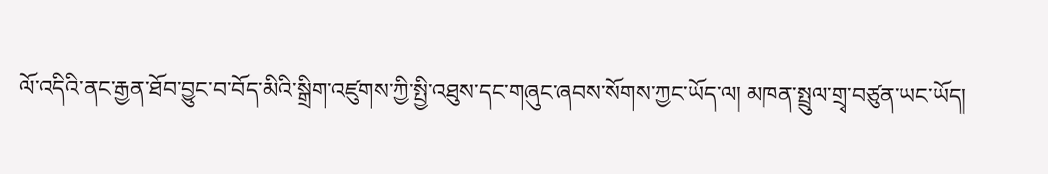ལོ་འདིའི་ནང་རྒྱན་ཐོབ་བྱུང་བ་བོད་མིའི་སྒྲིག་འཛུགས་ཀྱི་སྤྱི་འཐུས་དང་གཞུང་ཞབས་སོགས་ཀྱང་ཡོད་ལ། མཁན་སྤྲུལ་གྲྭ་བཙུན་ཡང་ཡོད།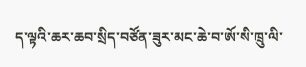ད་ལྟའི་ཆར་ཆབ་སྲིད་བཙོན་ཟུར་མང་ཆེ་བ་ཨོ་སི་ཁྲུ་ལི་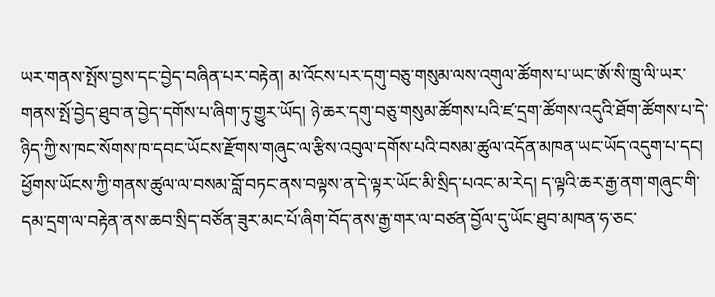ཡར་གནས་སྤོས་བྱས་དང་བྱེད་བཞིན་པར་བརྟེན། མ་འོངས་པར་དགུ་བཅུ་གསུམ་ལས་འགུལ་ཚོགས་པ་ཡང་ཨོ་སི་ཁྲུ་ལི་ཡར་གནས་སྤོ་བྱེད་ཐུབ་ན་བྱེད་དགོས་པ་ཞིག་ཏུ་གྱུར་ཡོད། ཉེ་ཆར་དགུ་བཅུ་གསུམ་ཚོགས་པའི་ཛ་དྲག་ཚོགས་འདུའི་ཐོག་ཚོགས་པ་དེ་ཉིད་ཀྱི་ས་ཁང་སོགས་ཁ་དབང་ཡོངས་རྫོགས་གཞུང་ལ་རྩིས་འབུལ་དགོས་པའི་བསམ་ཚུལ་འདོན་མཁན་ཡང་ཡོད་འདུག་པ་དང། ཕྱོགས་ཡོངས་ཀྱི་གནས་ཚུལ་ལ་བསམ་བློ་བཏང་ནས་བལྟས་ན་དེ་ལྟར་ཡོང་མི་སྲིད་པའང་མ་རེད། ད་ལྟའི་ཆར་རྒྱ་ནག་གཞུང་གི་དམ་དྲག་ལ་བརྟེན་ནས་ཆབ་སྲིད་བཙོན་ཟུར་མང་པོ་ཞིག་བོད་ནས་རྒྱ་གར་ལ་བཙན་བྱོལ་དུ་ཡོང་ཐུབ་མཁན་ཧ་ཅང་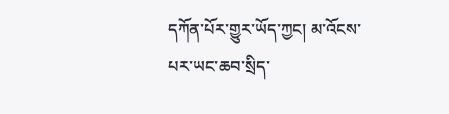དཀོན་པོར་གྱུར་ཡོད་ཀྱང། མ་འོངས་པར་ཡང་ཆབ་སྲིད་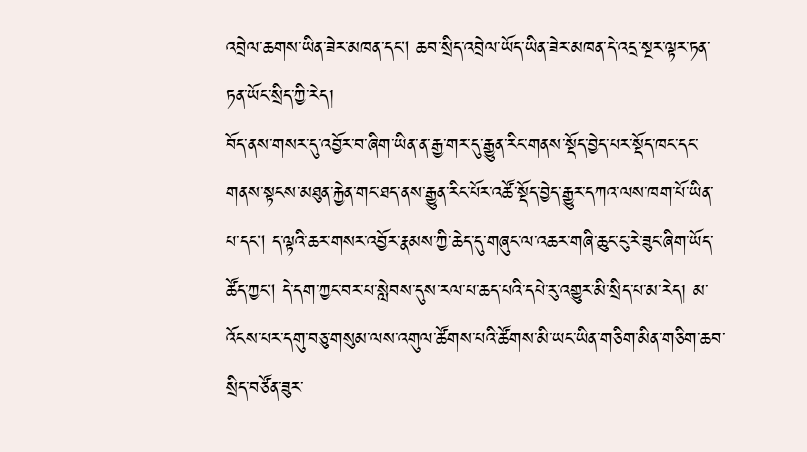འབྲེལ་ཆགས་ཡིན་ཟེར་མཁན་དང། ཆབ་སྲིད་འབྲེལ་ཡོད་ཡིན་ཟེར་མཁན་དེ་འདྲ་སྔར་ལྟར་ཏན་ཏན་ཡོང་སྲིད་ཀྱི་རེད།
བོད་ནས་གསར་དུ་འབྱོར་བ་ཞིག་ཡིན་ན་རྒྱ་གར་དུ་རྒྱུན་རིང་གནས་སྡོད་བྱེད་པར་སྡོད་ཁང་དང་གནས་སྟངས་མཐུན་རྐྱེན་གང་ཐད་ནས་རྒྱུན་རིང་པོར་འཚོ་སྡོད་བྱེད་རྒྱུར་དཀའ་ལས་ཁག་པོ་ཡིན་པ་དང། ད་ལྟའི་ཆར་གསར་འབྱོར་རྣམས་ཀྱི་ཆེད་དུ་གཞུང་ལ་འཆར་གཞི་ཆུང་ངུ་རེ་ཟུང་ཞིག་ཡོད་ཚོད་ཀྱང། དེ་དག་ཀྱང་བར་པ་སླེབས་དུས་རལ་པ་ཆད་པའི་དཔེ་རུ་འགྱུར་མི་སྲིད་པ་མ་རེད། མ་འོངས་པར་དགུ་བཅུ་གསུམ་ལས་འགུལ་ཚོགས་པའི་ཚོགས་མི་ཡང་ཡིན་གཅིག་མིན་གཅིག་ཆབ་སྲིད་བཙོན་ཟུར་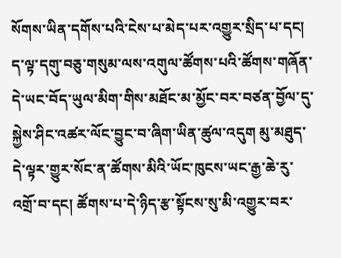སོགས་ཡིན་དགོས་པའི་ངེས་པ་མེད་པར་འགྱུར་སྲིད་པ་དང། ད་ལྟ་དགུ་བཅུ་གསུམ་ལས་འགུལ་ཚོགས་པའི་ཚོགས་གཞོན་དེ་ཡང་བོད་ཡུལ་མིག་གིས་མཐོང་མ་མྱོང་བར་བཙན་བྱོལ་དུ་སྐྱེས་ཤིང་འཚར་ལོང་བྱུང་བ་ཞིག་ཡིན་ཚུལ་འདུག མུ་མཐུད་དེ་ལྟར་གྱུར་སོང་ན་ཚོགས་མིའི་ཡོང་ཁུངས་ཡང་རྒྱ་ཆེ་རུ་འགྲོ་བ་དང། ཚོགས་པ་དེ་ཉིད་རྩ་སྟོངས་སུ་མི་འགྱུར་བར་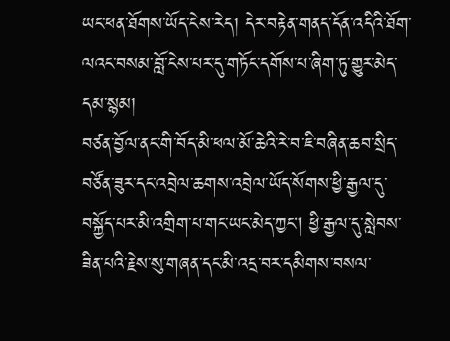ཡང་ཕན་ཐོགས་ཡོད་ངེས་རེད། དེར་བརྟེན་གནད་དོན་འདིའི་ཐོག་ལའང་བསམ་བློ་ངེས་པར་དུ་གཏོང་དགོས་པ་ཞིག་ཏུ་གྱུར་མེད་དམ་སྙམ།
བཙན་བྱོལ་ནང་གི་བོད་མི་ཕལ་མོ་ཆེའི་རེ་བ་ཇི་བཞིན་ཆབ་སྲིད་བཙོན་ཟུར་དང་འབྲེལ་ཆགས་འབྲེལ་ཡོད་སོགས་ཕྱི་རྒྱལ་དུ་བསྐྱོད་པར་མི་འགྲིག་པ་གང་ཡང་མེད་ཀྱང། ཕྱི་རྒྱལ་དུ་སླེབས་ཟིན་པའི་རྗེས་སུ་གཞན་དང་མི་འདྲ་བར་དམིགས་བསལ་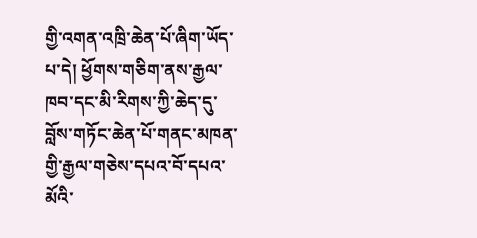གྱི་འགན་འཁྲི་ཆེན་པོ་ཞིག་ཡོད་པ་དེ། ཕྱོགས་གཅིག་ནས་རྒྱལ་ཁབ་དང་མི་རིགས་ཀྱི་ཆེད་དུ་བློས་གཏོང་ཆེན་པོ་གནང་མཁན་གྱི་རྒྱལ་གཅེས་དཔའ་བོ་དཔའ་མོའི་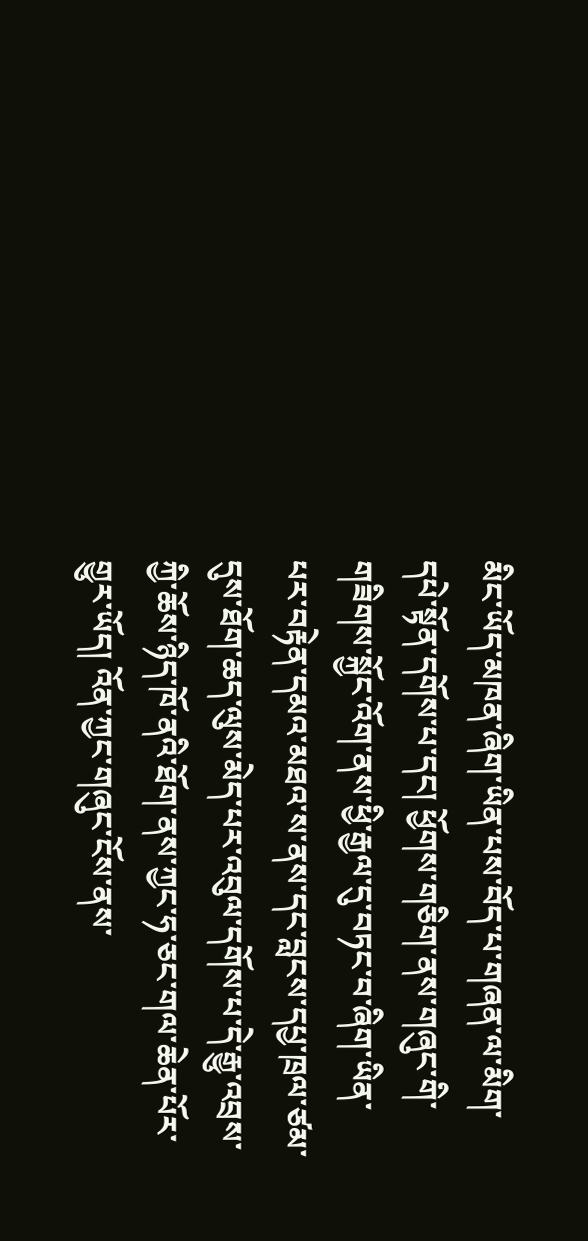མིང་ཡོད་མཁན་ཞིག་ཡིན་པས་བོད་པ་གཞན་ལ་མིག་དཔེ་སྟོན་དགོས་པ་དང། ཕྱོགས་གཅིག་ནས་གཞུང་གི་གཟིགས་སྐྱོང་འོག་ནས་ཕྱི་རྒྱལ་དུ་བཏང་བ་ཞིག་ཡིན་པར་བརྟེན་དམའ་མཐའ་ས་ནས་དང་བླངས་དཔྱ་ཁྲལ་ཙམ་དུས་ཐོག་ཆད་ལུས་མེད་པར་འབུལ་དགོས་པ་དེ་རྒྱུ་འབྲས་ཀྱི་ཆོས་ཉིད་ཁོ་ནའི་ཐོག་ནས་ཀྱང་ཧ་ཅང་གལ་ཆེན་པོར་གྱུར་ཡོད། འོན་ཀྱང་གཞུང་ངོས་ནས་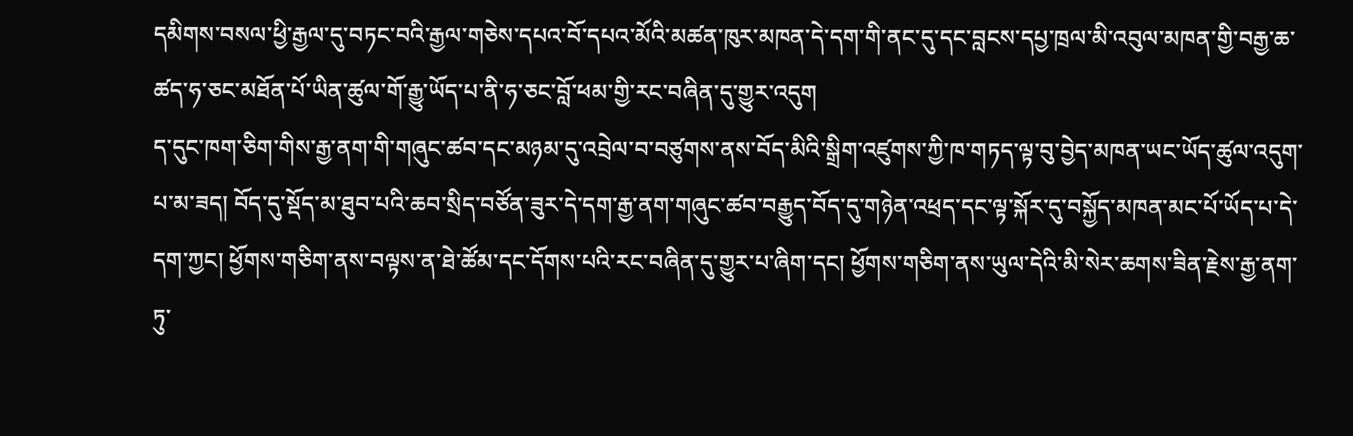དམིགས་བསལ་ཕྱི་རྒྱལ་དུ་བཏང་བའི་རྒྱལ་གཅེས་དཔའ་བོ་དཔའ་མོའི་མཚན་ཁུར་མཁན་དེ་དག་གི་ནང་དུ་དང་བླངས་དཔྱ་ཁྲལ་མི་འབུལ་མཁན་གྱི་བརྒྱ་ཆ་ཚད་ཧ་ཅང་མཐོན་པོ་ཡིན་ཚུལ་གོ་རྒྱུ་ཡོད་པ་ནི་ཧ་ཅང་བློ་ཕམ་གྱི་རང་བཞིན་དུ་གྱུར་འདུག
ད་དུང་ཁག་ཅིག་གིས་རྒྱ་ནག་གི་གཞུང་ཚབ་དང་མཉམ་དུ་འབྲེལ་བ་བཙུགས་ནས་བོད་མིའི་སྒྲིག་འཛུགས་ཀྱི་ཁ་གཏད་ལྟ་བུ་བྱེད་མཁན་ཡང་ཡོད་ཚུལ་འདུག་པ་མ་ཟད། བོད་དུ་སྡོད་མ་ཐུབ་པའི་ཆབ་སྲིད་བཙོན་ཟུར་དེ་དག་རྒྱ་ནག་གཞུང་ཚབ་བརྒྱུད་བོད་དུ་གཉེན་འཕྲད་དང་ལྟ་སྐོར་དུ་བསྐྱོད་མཁན་མང་པོ་ཡོད་པ་དེ་དག་ཀྱང། ཕྱོགས་གཅིག་ནས་བལྟས་ན་ཐེ་ཚོམ་དང་དོགས་པའི་རང་བཞིན་དུ་གྱུར་པ་ཞིག་དང། ཕྱོགས་གཅིག་ནས་ཡུལ་དེའི་མི་སེར་ཆགས་ཟིན་རྗེས་རྒྱ་ནག་ཏུ་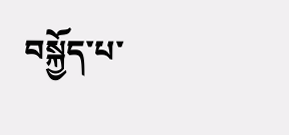བསྐྱོད་པ་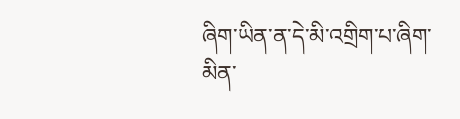ཞིག་ཡིན་ན་དེ་མི་འགྲིག་པ་ཞིག་མིན་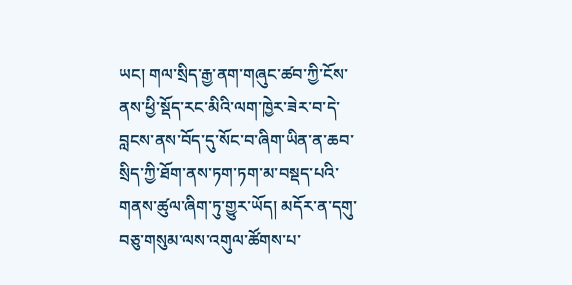ཡང། གལ་སྲིད་རྒྱ་ནག་གཞུང་ཚབ་ཀྱི་ངོས་ནས་ཕྱི་སྡོད་རང་མིའི་ལག་ཁྱེར་ཟེར་བ་དེ་བླངས་ནས་བོད་དུ་སོང་བ་ཞིག་ཡིན་ན་ཆབ་སྲིད་ཀྱི་ཐོག་ནས་ཏག་ཏག་མ་བསྡད་པའི་གནས་ཚུལ་ཞིག་ཏུ་གྱུར་ཡོད། མདོར་ན་དགུ་བཅུ་གསུམ་ལས་འགུལ་ཚོགས་པ་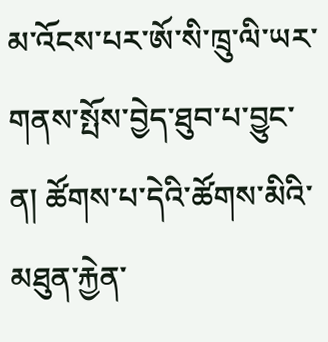མ་འོངས་པར་ཨོ་སི་ཁྲུ་ལི་ཡར་གནས་སྤོས་བྱེད་ཐུབ་པ་བྱུང་ན། ཚོགས་པ་དེའི་ཚོགས་མིའི་མཐུན་རྐྱེན་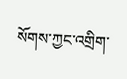སོགས་ཀྱང་འགྲིག་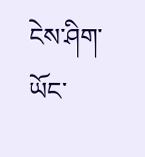ངེས་ཤིག་ཡོང་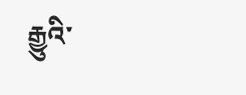རྒྱུའི་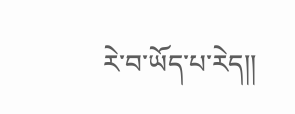རེ་བ་ཡོད་པ་རེད།།